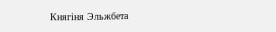Княгіня Эльжбета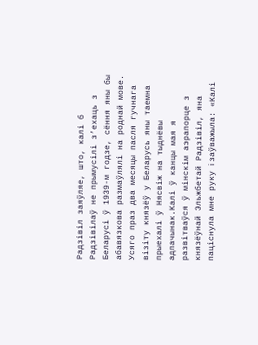Радзiвiл заяўляе, што, калi б Радзiвiлаў не прымусілі з’ехаць з Беларусі ў 1939-м годзе, сёння яны бы абавязкова размаўлялі на роднай мове.
Усяго праз два месяцы пасля гучнага вiзiту князёў у Беларусь яны таемна прыехалi ў Нясвiж на тыднёвы адпачынак.Калi ў канцы мая я развiтваўся ў мiнскiм аэрапорце з князёўнай Эльжбетай Радзiвiл, яна пацiснула мне руку i заўважыла: «Калi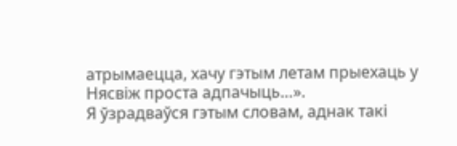атрымаецца, хачу гэтым летам прыехаць у Нясвiж проста адпачыць…».
Я ўзрадваўся гэтым словам, аднак такi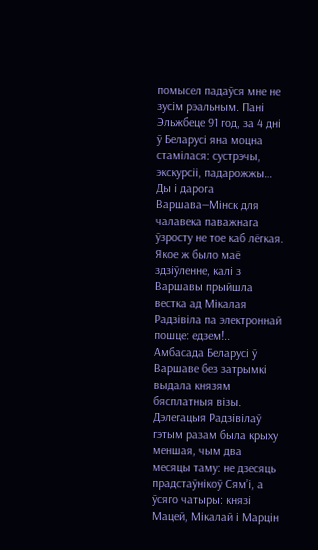помысел падаўся мне не зусiм рэальным. Панi Эльжбеце 91 год, за 4 днi ў Беларусi яна моцна стамiлася: сустрэчы, экскурсii, падарожжы… Ды i дарога Варшава—Мiнск для чалавека паважнага ўзросту не тое каб лёгкая. Якое ж было маё здзiўленне, калi з Варшавы прыйшла вестка ад Мiкалая Радзiвiла па электроннай пошце: едзем!.. Амбасада Беларусi ў Варшаве без затрымкi выдала князям бясплатныя вiзы. Дэлегацыя Радзiвiлаў гэтым разам была крыху меншая, чым два месяцы таму: не дзесяць прадстаўнiкоў Сям’i, а ўсяго чатыры: князi Мацей, Мiкалай i Марцiн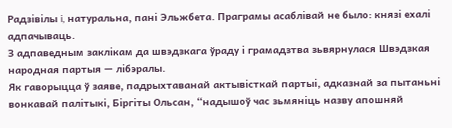Радзiвiлы i, натуральна, панi Эльжбета. Праграмы асаблiвай не было: князi ехалi адпачываць.
З адпаведным заклікам да швэдзкага ўраду і грамадзтва зьвярнулася Швэдзкая народная партыя — лібэралы.
Як гаворыцца ў заяве, падрыхтаванай актывісткай партыі, адказнай за пытаньні вонкавай палітыкі, Біргіты Ольсан, “надышоў час зьмяніць назву апошняй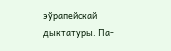эўрапейскай дыктатуры. Па-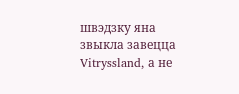швэдзку яна звыкла завецца Vitryssland, а не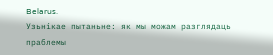Belarus.
Узьнікае пытаньне: як мы можам разглядаць праблемы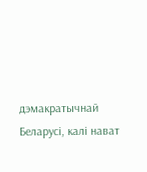дэмакратычнай Беларусі, калі нават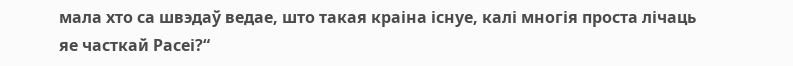мала хто са швэдаў ведае, што такая краіна існуе, калі многія проста лічаць яе часткай Расеі?“